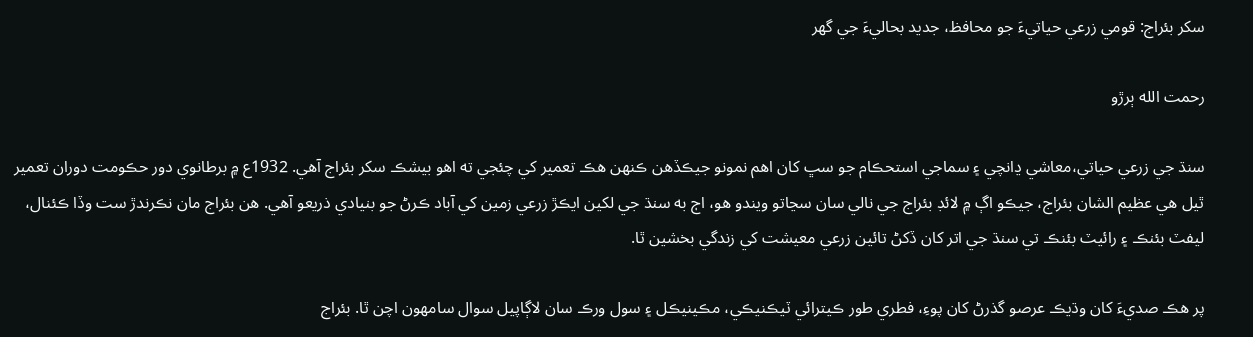سکر بئراج: قومي زرعي حياتيءَ جو محافظ، جديد بحاليءَ جي گھر

رحمت الله ٻرڙو

سنڌ جي زرعي حياتي،معاشي ڍانچي ۽ سماجي استحڪام جو سڀ کان اهم نمونو جيڪڏهن ڪنهن هڪ تعمير کي چئجي ته اهو بيشڪ سکر بئراج آهي. 1932ع ۾ برطانوي دور حڪومت دوران تعمير ٿيل هي عظيم الشان بئراج، جيڪو اڳ ۾ لائڊ بئراج جي نالي سان سڃاتو ويندو هو، اڄ به سنڌ جي لکين ايڪڙ زرعي زمين کي آباد ڪرڻ جو بنيادي ذريعو آهي. هن بئراج مان نڪرندڙ ست وڏا ڪئنال، ليفٽ بئنڪ ۽ رائيٽ بئنڪ تي سنڌ جي اتر کان ڏکڻ تائين زرعي معيشت کي زندگي بخشين ٿا.

پر هڪ صديءَ کان وڌيڪ عرصو گذرڻ کان پوءِ، فطري طور ڪيترائي ٽيڪنيڪي، مڪينيڪل ۽ سول ورڪ سان لاڳاپيل سوال سامهون اچن ٿا. بئراج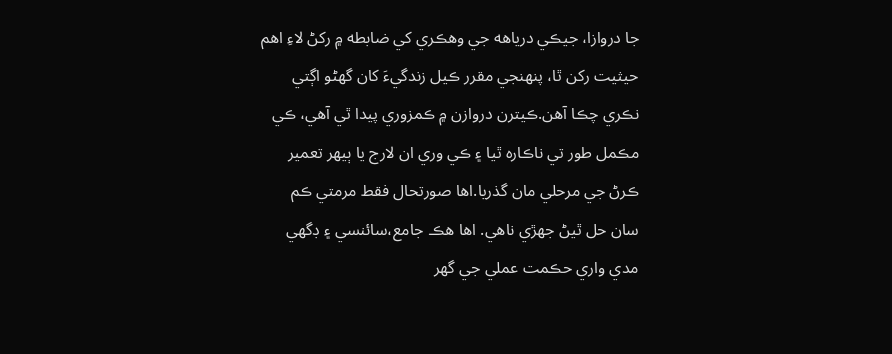جا دروازا، جيڪي درياهه جي وهڪري کي ضابطه ۾ رکڻ لاءِ اهم حيثيت رکن ٿا، پنهنجي مقرر ڪيل زندگيءَ کان گهڻو اڳتي نڪري چڪا آهن.ڪيترن دروازن ۾ ڪمزوري پيدا ٿي آھي، ڪي مڪمل طور تي ناڪاره ٿيا ۽ ڪي وري ان لارج يا ٻيهر تعمير ڪرڻ جي مرحلي مان گذريا.اها صورتحال فقط مرمتي ڪم سان حل ٿيڻ جهڙي ناهي. اها هڪ جامع،سائنسي ۽ ڊگهي مدي واري حڪمت عملي جي گهر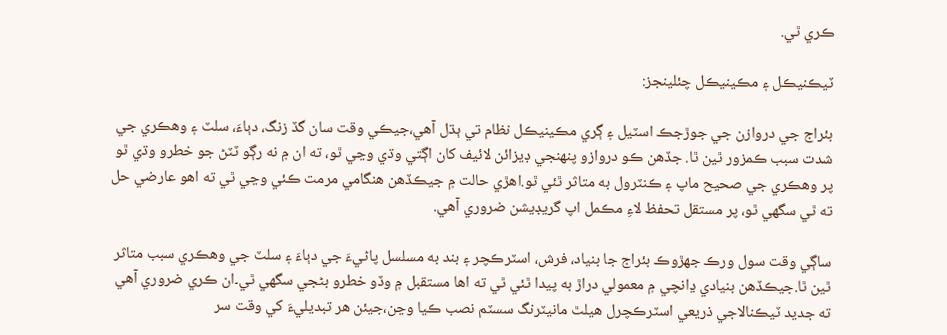ڪري ٿي.

ٽيڪنيڪل ۽ مڪينيڪل چئلينجز:

بئراج جي دروازن جي جوڙجڪ اسٽيل ۽ ڳري مڪينيڪل نظام تي ٻڌل آهي،جيڪي وقت سان گڏ زنگ، دٻاءَ، سلٽ ۽ وهڪري جي شدت سبب ڪمزور ٿين ٿا. جڏهن ڪو دروازو پنهنجي ڊيزائن لائيف کان اڳتي وڌي وڃي ٿو، ته ان ۾ نه رڳو ٽٽڻ جو خطرو وڌي ٿو پر وهڪري جي صحيح ماپ ۽ ڪنٽرول به متاثر ٿئي ٿو.اهڙي حالت ۾ جيڪڏهن هنگامي مرمت ڪئي وڃي ٿي ته اهو عارضي حل ته ٿي سگهي ٿو، پر مستقل تحفظ لاءِ مڪمل اپ گريڊيشن ضروري آهي.

ساڳي وقت سول ورڪ جهڙوڪ بئراج جا بنياد، فرش، اسٽرڪچر ۽ بند به مسلسل پاڻيءَ جي دٻاءَ ۽ سلٽ جي وهڪري سبب متاثر ٿين ٿا.جيڪڏهن بنيادي ڍانچي ۾ معمولي دراڙ به پيدا ٿئي ٿي ته اها مستقبل ۾ وڏو خطرو بڻجي سگهي ٿي۔ان ڪري ضروري آهي ته جديد ٽيڪنالاجي ذريعي اسٽرڪچرل هيلٿ مانيٽرنگ سسٽم نصب ڪيا وڃن،جيئن هر تبديليءَ کي وقت سر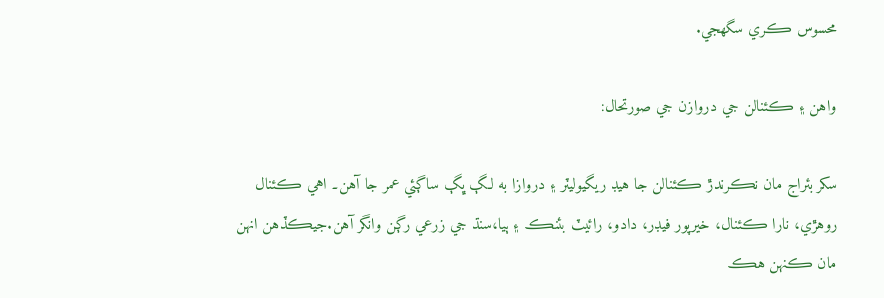محسوس ڪري سگهجي.

واهن ۽ ڪئنالن جي دروازن جي صورتحال:

سکر بئراج مان نڪرندڙ ڪئنالن جا هيڊ ريگيوليٽر ۽ دروازا به لڳ ڀڳ ساڳئي عمر جا آهن۔ اهي ڪئنال روهڙي، نارا ڪئنال، خيرپور فيڊر، دادو، رائيٽ بئنڪ ۽ ٻيا،سنڌ جي زرعي رڳن وانگر آهن.جيڪڏهن انهن مان ڪنهن هڪ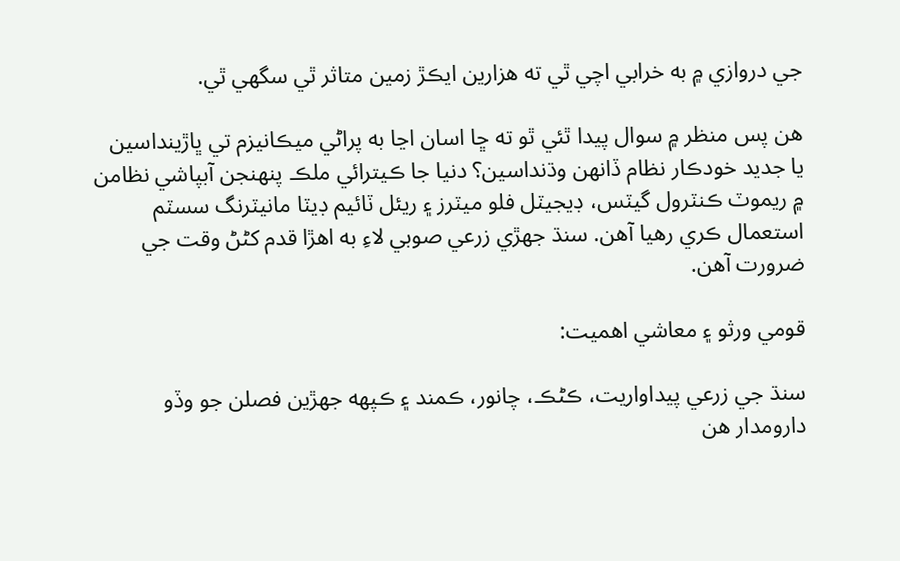جي دروازي ۾ به خرابي اچي ٿي ته هزارين ايڪڙ زمين متاثر ٿي سگهي ٿي.

هن پس منظر ۾ سوال پيدا ٿئي ٿو ته ڇا اسان اڃا به پراڻي ميڪانيزم تي ڀاڙينداسين يا جديد خودڪار نظام ڏانهن وڌنداسين؟ دنيا جا ڪيترائي ملڪ پنهنجن آبپاشي نظامن ۾ ريموٽ ڪنٽرول گيٽس، ڊيجيٽل فلو ميٽرز ۽ ريئل ٽائيم ڊيٽا مانيٽرنگ سسٽم استعمال ڪري رهيا آهن. سنڌ جهڙي زرعي صوبي لاءِ به اهڙا قدم کڻڻ وقت جي ضرورت آهن.

قومي ورثو ۽ معاشي اهميت:

سنڌ جي زرعي پيداواريت، ڪڻڪ، چانور، ڪمند ۽ ڪپهه جهڙين فصلن جو وڏو دارومدار هن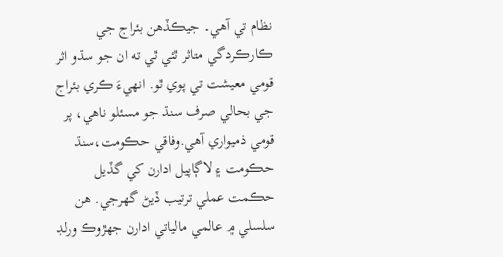نظام تي آهي۔ جيڪڏهن بئراج جي ڪارڪردگي متاثر ٿئي ٿي ته ان جو سڌو اثر قومي معيشت تي پوي ٿو. انهيءَ ڪري بئراج جي بحالي صرف سنڌ جو مسئلو ناهي، پر قومي ذميواري آهي.وفاقي حڪومت،سنڌ حڪومت ۽ لاڳاپيل ادارن کي گڏيل حڪمت عملي ترتيب ڏيڻ گهرجي. هن سلسلي ۾ عالمي مالياتي ادارن جهڙوڪ ورلڊ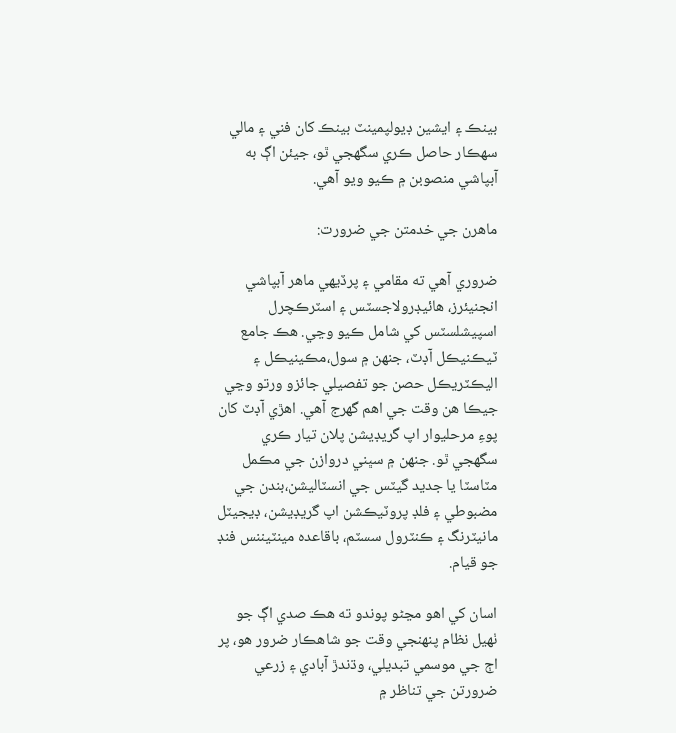بينڪ ۽ ايشين ڊيولپمينٽ بينڪ کان فني ۽ مالي سهڪار حاصل ڪري سگهجي ٿو، جيئن اڳ به آبپاشي منصوبن ۾ ڪيو ويو آهي.

ماهرن جي خدمتن جي ضرورت:

ضروري آهي ته مقامي ۽ پرڏيهي ماهر آبپاشي انجنيئرز، هائيڊرولاجسٽس ۽ اسٽرڪچرل اسپيشلسٽس کي شامل ڪيو وڃي. هڪ جامع ٽيڪنيڪل آڊٽ، جنهن ۾ سول،مڪينيڪل ۽ اليڪٽريڪل حصن جو تفصيلي جائزو ورتو وڃي جيڪا ھن وقت جي اهم گهرج آهي. اهڙي آڊٽ کان پوءِ مرحليوار اپ گريڊيشن پلان تيار ڪري سگهجي ٿو. جنهن ۾ سڀني دروازن جي مڪمل مٽاسٽا يا جديد گيٽس جي انسٽاليشن،بندن جي مضبوطي ۽ فلڊ پروٽيڪشن اپ گريڊيشن، ڊيجيٽل مانيٽرنگ ۽ ڪنٽرول سسٽم، باقاعده مينٽيننس فنڊ جو قيام.

اسان کي اهو مڃڻو پوندو ته هڪ صدي اڳ جو ٺهيل نظام پنهنجي وقت جو شاهڪار ضرور هو، پر اڄ جي موسمي تبديلي، وڌندڙ آبادي ۽ زرعي ضرورتن جي تناظر ۾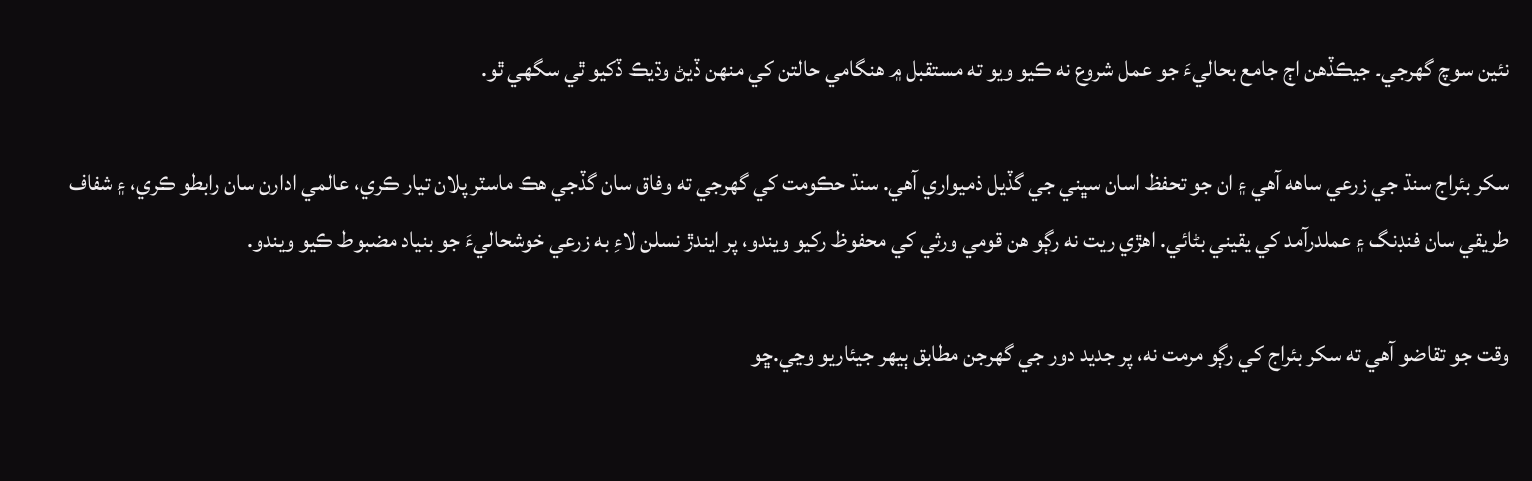نئين سوچ گهرجي۔ جيڪڏهن اڄ جامع بحاليءَ جو عمل شروع نه ڪيو ويو ته مستقبل ۾ هنگامي حالتن کي منهن ڏيڻ وڌيڪ ڏکيو ٿي سگهي ٿو.

سکر بئراج سنڌ جي زرعي ساهه آهي ۽ ان جو تحفظ اسان سڀني جي گڏيل ذميواري آهي. سنڌ حڪومت کي گهرجي ته وفاق سان گڏجي هڪ ماسٽر پلان تيار ڪري، عالمي ادارن سان رابطو ڪري، ۽ شفاف طريقي سان فنڊنگ ۽ عملدرآمد کي يقيني بڻائي. اهڙي ريت نه رڳو هن قومي ورثي کي محفوظ رکيو ويندو، پر ايندڙ نسلن لاءِ به زرعي خوشحاليءَ جو بنياد مضبوط ڪيو ويندو.

وقت جو تقاضو آهي ته سکر بئراج کي رڳو مرمت نه، پر جديد دور جي گهرجن مطابق ٻيهر جيئاريو وڃي.ڇو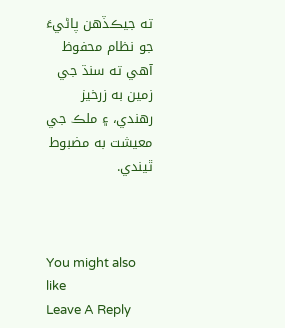ته جيڪڏهن پاڻيءَ جو نظام محفوظ آهي ته سنڌ جي زمين به زرخيز رهندي، ۽ ملڪ جي معيشت به مضبوط ٿيندي.



You might also like
Leave A Reply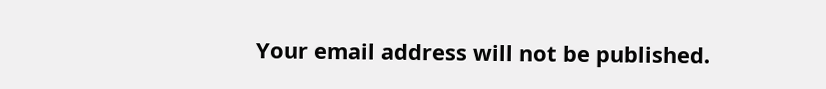Your email address will not be published.